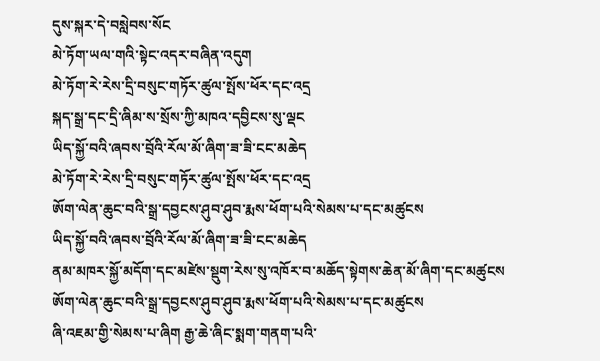དུས་སྐར་དེ་བསླེབས་སོང
མེ་ཏོག་ཡལ་གའི་སྟེང་འདར་བཞིན་འདུག
མེ་ཏོག་རེ་རེས་དྲི་བསུང་གཏོར་ཚུལ་སྤོས་ཕོར་དང་འདྲ
སྐད་སྒྲ་དང་དྲི་ཞིམ་ས་སྲོས་ཀྱི་མཁའ་དབྱིངས་སུ་ལྡང
ཡིད་སྐྱོ་བའི་ཞབས་བྲོའི་རོལ་མོ་ཞིག་ཟ་ཟི་ངང་མཆེད
མེ་ཏོག་རེ་རེས་དྲི་བསུང་གཏོར་ཚུལ་སྤོས་ཕོར་དང་འདྲ
ཨོག་ལེན་ཆུང་བའི་སྒྲ་དབྱངས་ཤུབ་ཤུབ་རྨས་ཕོག་པའི་སེམས་པ་དང་མཚུངས
ཡིད་སྐྱོ་བའི་ཞབས་བྲོའི་རོལ་མོ་ཞིག་ཟ་ཟི་ངང་མཆེད
ནམ་མཁར་སྐྱོ་མདོག་དང་མཛེས་སྡུག་རེས་སུ་འཁོར་བ་མཆོད་སྟེགས་ཆེན་མོ་ཞིག་དང་མཚུངས
ཨོག་ལེན་ཆུང་བའི་སྒྲ་དབྱངས་ཤུབ་ཤུབ་རྨས་ཕོག་པའི་སེམས་པ་དང་མཚུངས
ཞི་འཇམ་གྱི་སེམས་པ་ཞིག རྒྱ་ཆེ་ཞིང་སྨག་གནག་པའི་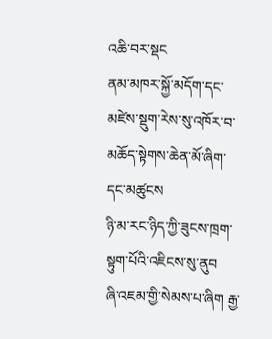འཆི་བར་སྡང
ནམ་མཁར་སྐྱོ་མདོག་དང་མཛེས་སྡུག་རེས་སུ་འཁོར་བ་མཆོད་སྟེགས་ཆེན་མོ་ཞིག་དང་མཚུངས
ཉི་མ་རང་ཉིད་ཀྱི་ཟུངས་ཁྲག་སྟུག་པོའི་འཇིངས་སུ་ནུབ
ཞི་འཇམ་གྱི་སེམས་པ་ཞིག རྒྱ་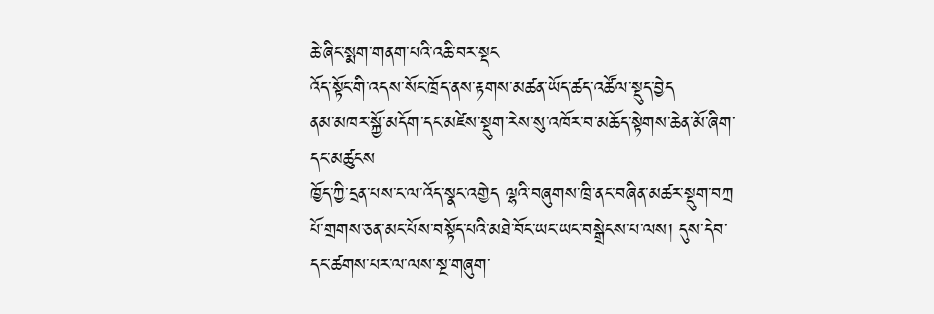ཆེ་ཞིང་སྨག་གནག་པའི་འཆི་བར་སྡང
འོད་སྟོང་གི་འདས་སོང་ཁྲོད་ནས་རྟགས་མཚན་ཡོད་ཚད་འཚོལ་སྡུད་བྱེད
ནམ་མཁར་སྐྱོ་མདོག་དང་མཛེས་སྡུག་རེས་སུ་འཁོར་བ་མཆོད་སྟེགས་ཆེན་མོ་ཞིག་དང་མཚུངས
ཁྱོད་ཀྱི་དྲན་པས་ང་ལ་འོད་སྣང་འགྱེད ལྷའི་བཞུགས་ཁྲི་ནང་བཞིན་མཚར་སྡུག་བཀྲ
པོ་གྲགས་ཅན་མང་པོས་བསྟོད་པའི་མཐེ་བོང་ཡང་ཡང་བསྒྲེངས་པ་ལས། དུས་དེབ་དང་ཚགས་པར་ལ་ལས་སྔ་གཞུག་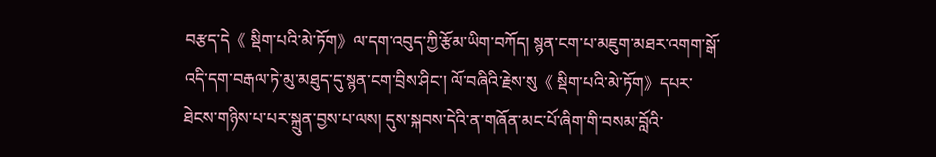བརྩད་དེ《 སྡིག་པའི་མེ་ཏོག》ལ་དག་འབུད་ཀྱི་རྩོམ་ཡིག་བཀོད། སྙན་ངག་པ་མཇུག་མཐར་འགག་སྒོ་འདི་དག་བརྒལ་ཏེ་མུ་མཐུད་དུ་སྙན་ངག་བྲིས་ཤིང་། ལོ་བཞིའི་རྗེས་སུ《 སྡིག་པའི་མེ་ཏོག》དཔར་ཐེངས་གཉིས་པ་པར་སྐྲུན་བྱས་པ་ལས། དུས་སྐབས་དེའི་ན་གཞོན་མང་པོ་ཞིག་གི་བསམ་བློའི་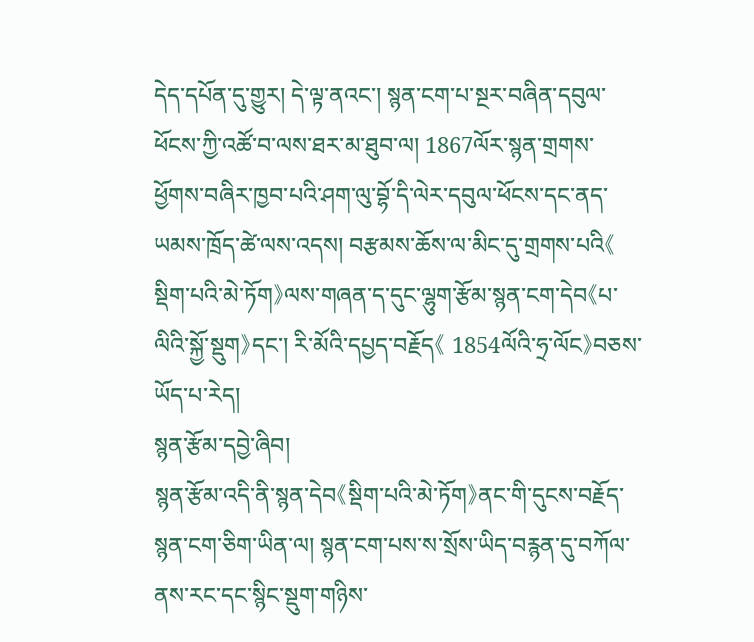དེད་དཔོན་དུ་གྱུར། དེ་ལྟ་ནའང་། སྙན་ངག་པ་སྔར་བཞིན་དབུལ་ཕོངས་ཀྱི་འཚོ་བ་ལས་ཐར་མ་ཐུབ་ལ། 1867ལོར་སྙན་གྲགས་ཕྱོགས་བཞིར་ཁྱབ་པའི་ཤག་ལུ་བྷོ་དི་ལེར་དབུལ་ཕོངས་དང་ནད་ཡམས་ཁྲོད་ཚེ་ལས་འདས། བརྩམས་ཆོས་ལ་མིང་དུ་གྲགས་པའི《 སྡིག་པའི་མེ་ཏོག》ལས་གཞན་ད་དུང་ལྷུག་རྩོམ་སྙན་ངག་དེབ《པ་ལིའི་སྐྱོ་སྡུག》དང་། རི་མོའི་དཔྱད་བརྗོད《 1854ལོའི་ཧྲ་ལོང》བཅས་ཡོད་པ་རེད།
སྙན་རྩོམ་དབྱེ་ཞིབ།
སྙན་རྩོམ་འདི་ནི་སྙན་དེབ《སྡིག་པའི་མེ་ཏོག》ནང་གི་དུངས་བརྗོད་སྙན་ངག་ཅིག་ཡིན་ལ། སྙན་ངག་པས་ས་སྲོས་ཡིད་བརྙན་དུ་བཀོལ་ནས་རང་དང་སྙིང་སྡུག་གཉིས་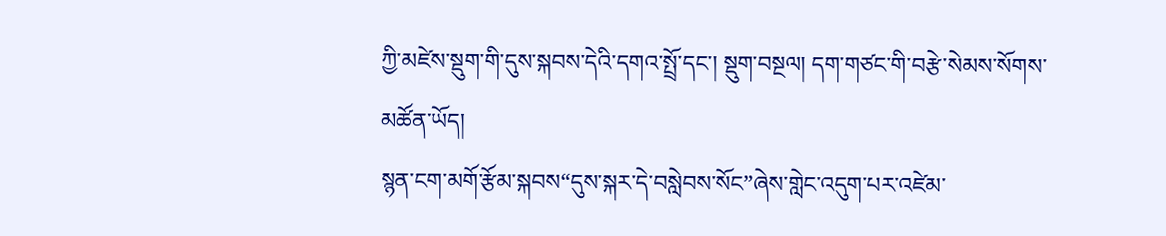ཀྱི་མཛེས་སྡུག་གི་དུས་སྐབས་དེའི་དགའ་སྤྲོ་དང་། སྡུག་བསྔལ། དག་གཙང་གི་བརྩེ་སེམས་སོགས་མཚོན་ཡོད།
སྙན་ངག་མགོ་རྩོམ་སྐབས“དུས་སྐར་དེ་བསླེབས་སོང”ཞེས་གླེང་འདུག་པར་འཛེམ་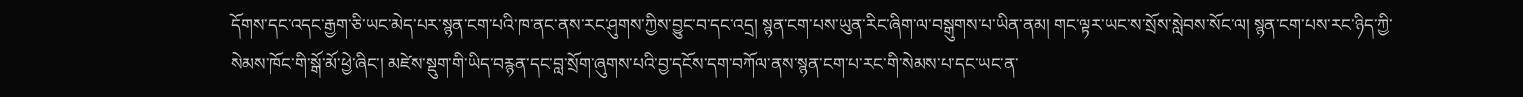དོགས་དང་འདང་རྒྱག་ཅི་ཡང་མེད་པར་སྙན་ངག་པའི་ཁ་ནང་ནས་རང་ཤུགས་ཀྱིས་བྱུང་བ་དང་འདྲ། སྙན་ངག་པས་ཡུན་རིང་ཞིག་ལ་བསྒུགས་པ་ཡིན་ནམ། གང་ལྟར་ཡང་ས་སྲོས་སླེབས་སོང་ལ། སྙན་ངག་པས་རང་ཉིད་ཀྱི་སེམས་ཁོང་གི་སྒོ་མོ་ཕྱེ་ཞིང་། མཛེས་སྡུག་གི་ཡིད་བརྙན་དང་བླ་སྲོག་ཞུགས་པའི་བྱ་དངོས་དག་བཀོལ་ནས་སྙན་ངག་པ་རང་གི་སེམས་པ་དང་ཡང་ན་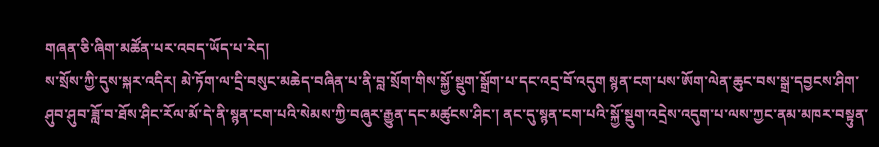གཞན་ཅི་ཞིག་མཚོན་པར་འབད་ཡོད་པ་རེད།
ས་སྲོས་ཀྱི་དུས་སྐར་འདིར། མེ་ཏོག་ལ་དྲི་བསུང་མཆེད་བཞིན་པ་ནི་བླ་སྲོག་གིས་སྐྱོ་སྡུག་སྒྲོག་པ་དང་འདྲ་བོ་འདུག སྙན་ངག་པས་ཨོག་ལེན་ཆུང་བས་སྒྲ་དབྱངས་ཤིག་ཤུབ་ཤུབ་ཟློ་བ་ཐོས་ཤིང་རོལ་མོ་དེ་ནི་སྙན་ངག་པའི་སེམས་ཀྱི་བཞུར་རྒྱུན་དང་མཚུངས་ཤིང་། ནང་དུ་སྙན་ངག་པའི་སྐྱོ་སྡུག་འདྲེས་འདུག་པ་ལས་ཀྱང་ནམ་མཁར་བསྟུན་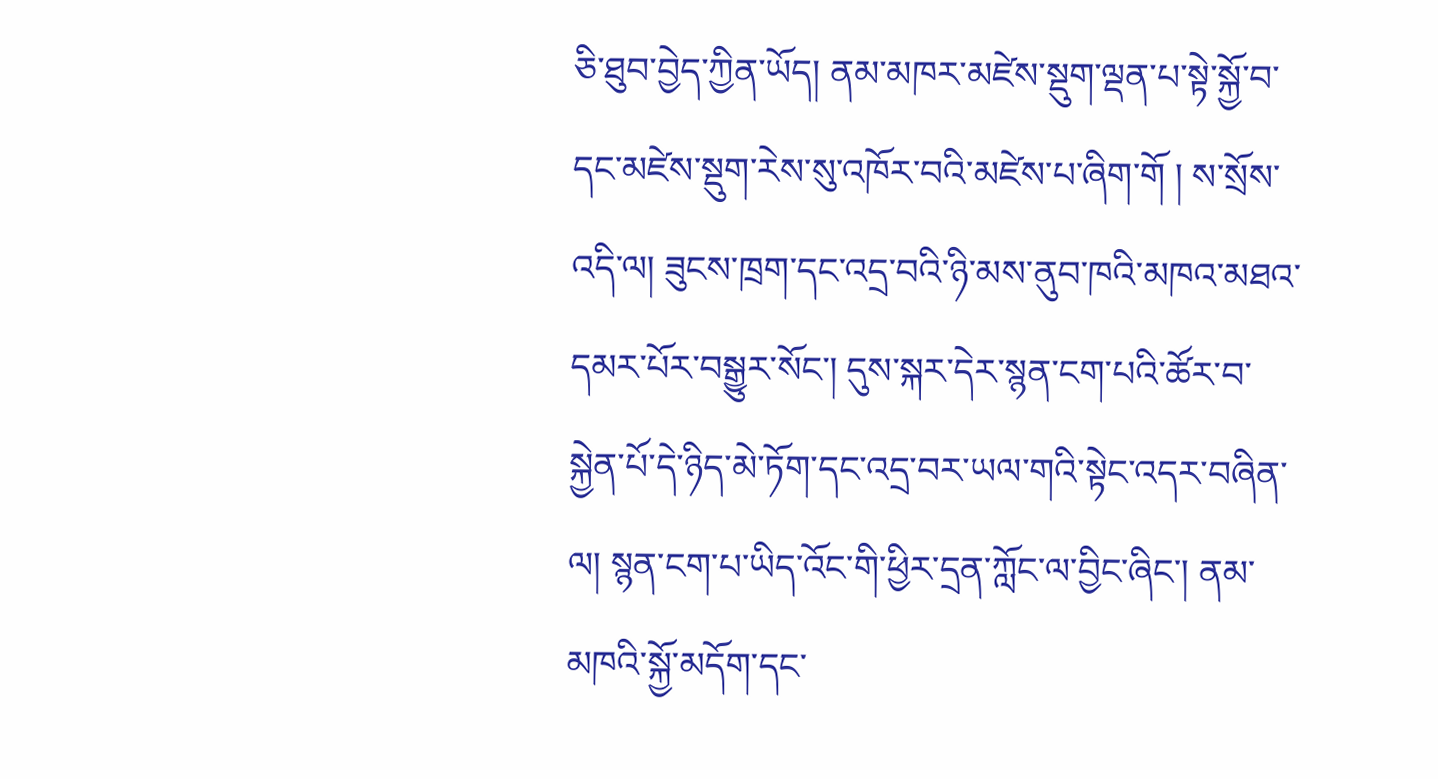ཅི་ཐུབ་བྱེད་ཀྱིན་ཡོད། ནམ་མཁར་མཛེས་སྡུག་ལྡན་པ་སྟེ་སྐྱོ་བ་དང་མཛེས་སྡུག་རེས་སུ་འཁོར་བའི་མཛེས་པ་ཞིག་གོ ། ས་སྲོས་འདི་ལ། ཟུངས་ཁྲག་དང་འདྲ་བའི་ཉི་མས་ནུབ་ཁའི་མཁའ་མཐའ་དམར་པོར་བསྒྱུར་སོང་། དུས་སྐར་དེར་སྙན་ངག་པའི་ཚོར་བ་སྐྱེན་པོ་དེ་ཉིད་མེ་ཏོག་དང་འདྲ་བར་ཡལ་གའི་སྟེང་འདར་བཞིན་ལ། སྙན་ངག་པ་ཡིད་འོང་གི་ཕྱིར་དྲན་ཀློང་ལ་བྱིང་ཞིང་། ནམ་མཁའི་སྐྱོ་མདོག་དང་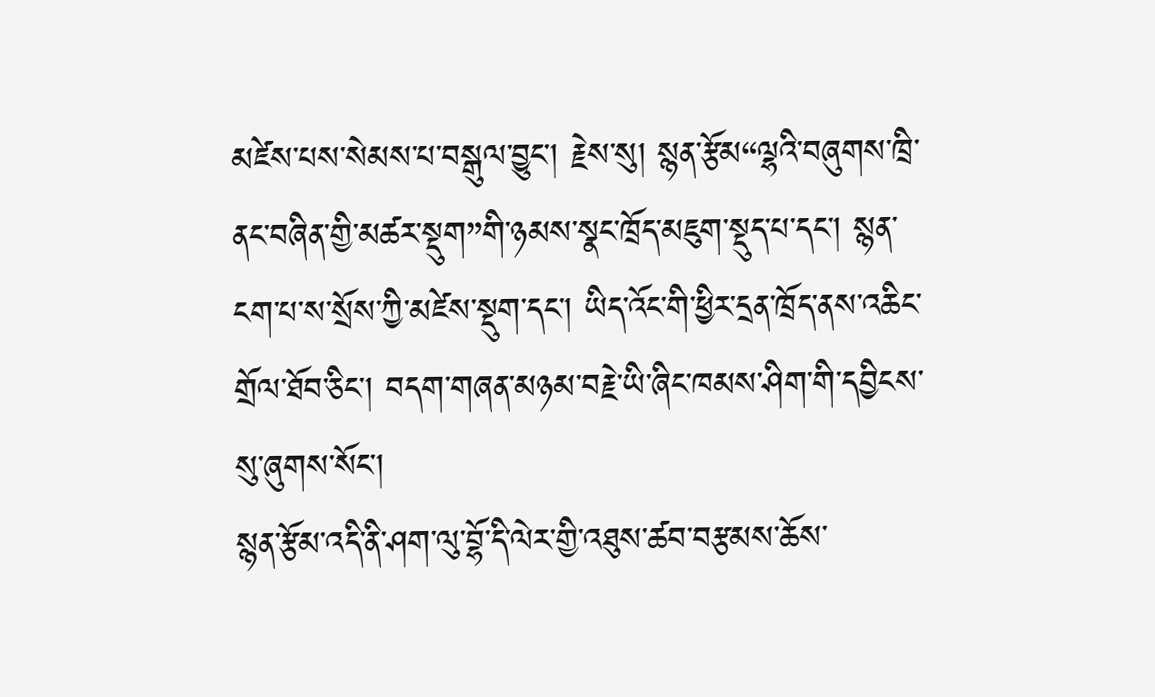མཛེས་པས་སེམས་པ་བསྒུལ་བྱུང་། རྗེས་སུ། སྙན་རྩོམ“ལྷའི་བཞུགས་ཁྲི་ནང་བཞིན་གྱི་མཚར་སྡུག”གི་ཉམས་སྣང་ཁྲོད་མཇུག་སྡུད་པ་དང་། སྙན་ངག་པ་ས་སྲོས་ཀྱི་མཛེས་སྡུག་དང་། ཡིད་འོང་གི་ཕྱིར་དྲན་ཁྲོད་ནས་འཆིང་གྲོལ་ཐོབ་ཅིང་། བདག་གཞན་མཉམ་བརྗེ་ཡི་ཞིང་ཁམས་ཤིག་གི་དབྱིངས་སུ་ཞུགས་སོང་།
སྙན་རྩོམ་འདི་ནི་ཤག་ལུ་བྷོ་དི་ལེར་གྱི་འཐུས་ཚབ་བརྩམས་ཆོས་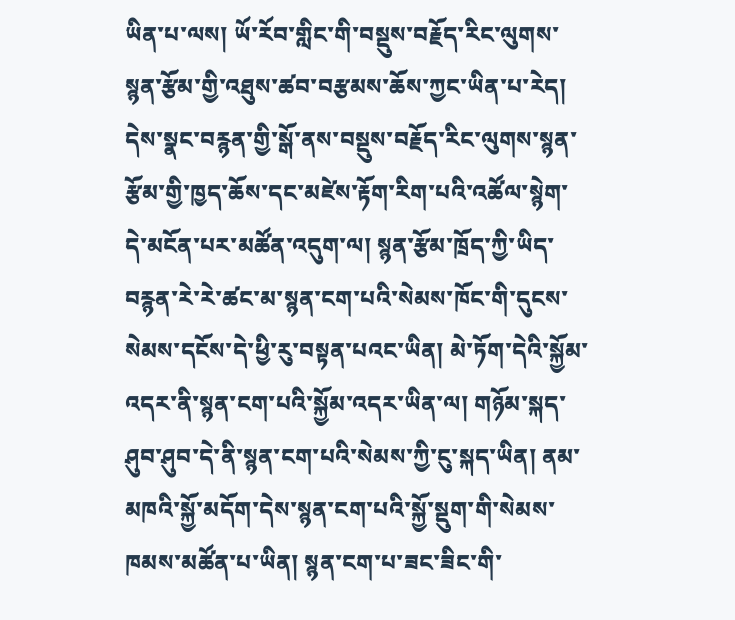ཡིན་པ་ལས། ཡོ་རོབ་གླིང་གི་བསྡུས་བརྗོད་རིང་ལུགས་སྙན་རྩོམ་གྱི་འཐུས་ཚབ་བརྩམས་ཆོས་ཀྱང་ཡིན་པ་རེད། དེས་སྣང་བརྙན་གྱི་སྒོ་ནས་བསྡུས་བརྗོད་རིང་ལུགས་སྙན་རྩོམ་གྱི་ཁྱད་ཆོས་དང་མཛེས་རྟོག་རིག་པའི་འཚོལ་སྙེག་དེ་མངོན་པར་མཚོན་འདུག་ལ། སྙན་རྩོམ་ཁྲོད་ཀྱི་ཡིད་བརྙན་རེ་རེ་ཚང་མ་སྙན་ངག་པའི་སེམས་ཁོང་གི་དུངས་སེམས་དངོས་དེ་ཕྱི་རུ་བསྟན་པའང་ཡིན། མེ་ཏོག་དེའི་སྐྱོམ་འདར་ནི་སྙན་ངག་པའི་སྐྱོམ་འདར་ཡིན་ལ། གཉོམ་སྐད་ཤུབ་ཤུབ་དེ་ནི་སྙན་ངག་པའི་སེམས་ཀྱི་ངུ་སྐད་ཡིན། ནམ་མཁའི་སྐྱོ་མདོག་དེས་སྙན་ངག་པའི་སྐྱོ་སྡུག་གི་སེམས་ཁམས་མཚོན་པ་ཡིན། སྙན་ངག་པ་ཟང་ཟིང་གི་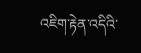འཇིག་རྟེན་འདིའི་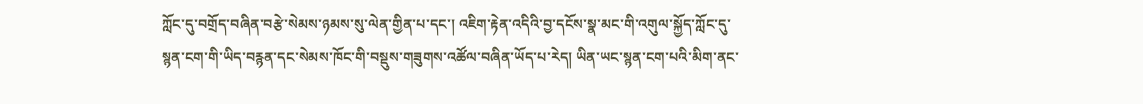ཀློང་དུ་བགྲོད་བཞིན་བརྩེ་སེམས་ཉམས་སུ་ལེན་གྱིན་པ་དང་། འཇིག་རྟེན་འདིའི་བྱ་དངོས་སྣ་མང་གི་འགུལ་སྐྱོད་ཀློང་དུ་སྙན་ངག་གི་ཡིད་བརྙན་དང་སེམས་ཁོང་གི་བསྡུས་གཟུགས་འཚོལ་བཞིན་ཡོད་པ་རེད། ཡིན་ཡང་སྙན་ངག་པའི་མིག་ནང་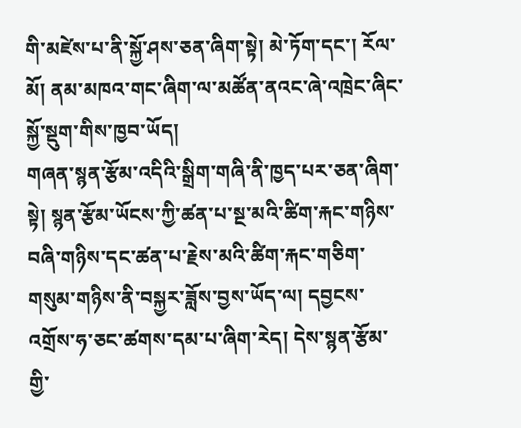གི་མཛེས་པ་ནི་སྐྱོ་ཤས་ཅན་ཞིག་སྟེ། མེ་ཏོག་དང་། རོལ་མོ། ནམ་མཁའ་གང་ཞིག་ལ་མཚོན་ནའང་ཞེ་འཁྲེང་ཞིང་སྐྱོ་སྡུག་གིས་ཁྱབ་ཡོད།
གཞན་སྙན་རྩོམ་འདིའི་སྒྲིག་གཞི་ནི་ཁྱད་པར་ཅན་ཞིག་སྟེ། སྙན་རྩོམ་ཡོངས་ཀྱི་ཚན་པ་སྔ་མའི་ཚིག་རྐང་གཉིས་བཞི་གཉིས་དང་ཚན་པ་རྗེས་མའི་ཚིག་རྐང་གཅིག་གསུམ་གཉིས་ནི་བསྐྱར་ཟློས་བྱས་ཡོད་ལ། དབྱངས་འགྲོས་ཧ་ཅང་ཚགས་དམ་པ་ཞིག་རེད། དེས་སྙན་རྩོམ་གྱི་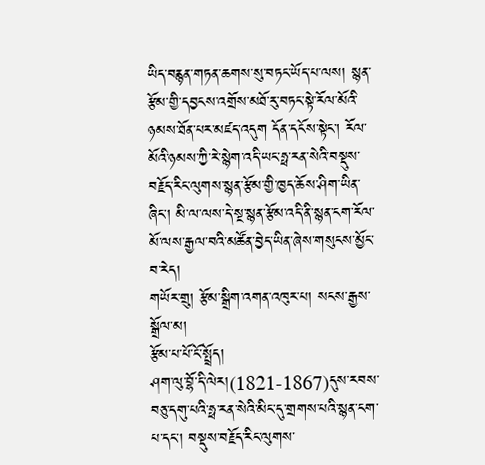ཡིད་བརྙན་གཏན་ཆགས་སུ་བཏང་ཡོད་པ་ལས། སྙན་རྩོམ་གྱི་དབྱངས་འགྲོས་མཐོ་རུ་བཏང་སྟེ་རོལ་མོའི་ཉམས་ཐོན་པར་མཛད་འདུག དོན་དངོས་སྟེང་། རོལ་མོའི་ཉམས་ཀྱི་རེ་སྙེག་འདི་ཡང་ཧྥ་རན་སེའི་བསྡུས་བརྗོད་རིང་ལུགས་སྙན་རྩོམ་གྱི་ཁྱད་ཆོས་ཤིག་ཡིན་ཞིང་། མི་ལ་ལས་དེ་སྔ་སྙན་རྩོམ་འདི་ནི་སྙན་ངག་རོལ་མོ་ལས་རྒྱལ་བའི་མཚོན་བྱེད་ཡིན་ཞེས་གསུངས་མྱོང་བ་རེད།
གཡོར་གྲུ། རྩོམ་སྒྲིག་འགན་འཁུར་པ། སངས་རྒྱས་སྒྲོལ་མ།
རྩོམ་པ་པོ་ངོ་སྤྲོད།
ཤག་ལུ་བྷོ་དི་ལེར།(1821-1867)དུས་རབས་བཅུ་དགུ་པའི་ཧྥ་རན་སེའི་མིང་དུ་གྲགས་པའི་སྙན་ངག་པ་དང་། བསྡུས་བརྗོད་རིང་ལུགས་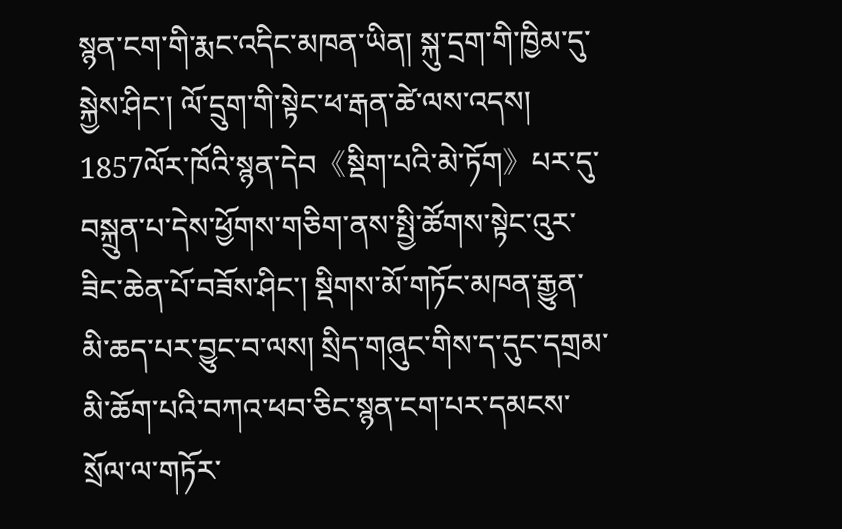སྙན་ངག་གི་རྨང་འདིང་མཁན་ཡིན། སྐུ་དྲག་གི་ཁྱིམ་དུ་སྐྱེས་ཤིང་། ལོ་དྲུག་གི་སྟེང་ཕ་རྒན་ཚེ་ལས་འདས། 1857ལོར་ཁོའི་སྙན་དེབ《སྡིག་པའི་མེ་ཏོག》པར་དུ་བསྐྲུན་པ་དེས་ཕྱོགས་གཅིག་ནས་སྤྱི་ཚོགས་སྟེང་འུར་ཟིང་ཆེན་པོ་བཟོས་ཤིང་། སྡིགས་མོ་གཏོང་མཁན་རྒྱུན་མི་ཆད་པར་བྱུང་བ་ལས། སྲིད་གཞུང་གིས་ད་དུང་དགྲམ་མི་ཆོག་པའི་བཀའ་ཕབ་ཅིང་སྙན་ངག་པར་དམངས་སྲོལ་ལ་གཏོར་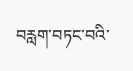བརླག་བཏང་བའི་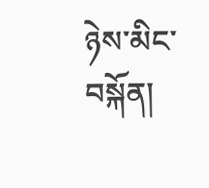ཉེས་མིང་བསྐོན།